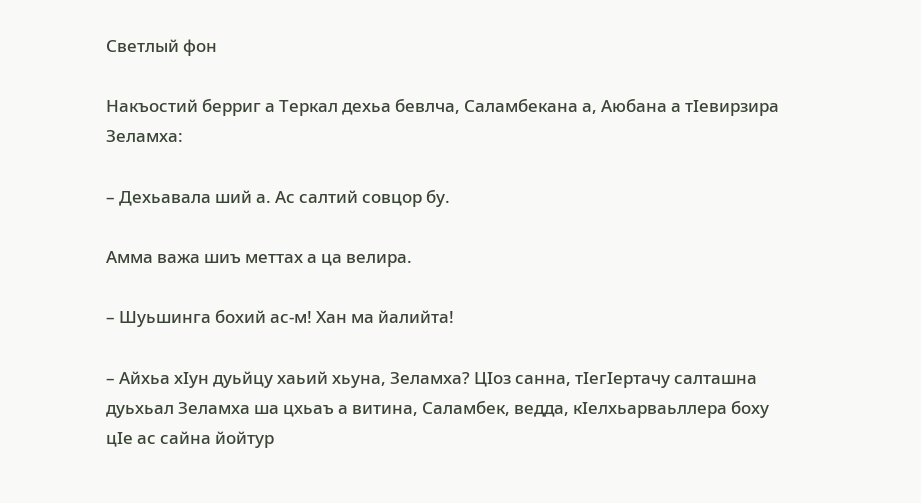Светлый фон

Накъостий берриг а Теркал дехьа бевлча, Саламбекана а, Аюбана а тIевирзира Зеламха:

– Дехьавала ший а. Ас салтий совцор бу.

Амма важа шиъ меттах а ца велира.

– Шуьшинга бохий ас-м! Хан ма йалийта!

– Айхьа хIун дуьйцу хаьий хьуна, Зеламха? ЦIоз санна, тIегIертачу салташна дуьхьал Зеламха ша цхьаъ а витина, Саламбек, ведда, кIелхьарваьллера боху цIе ас сайна йойтур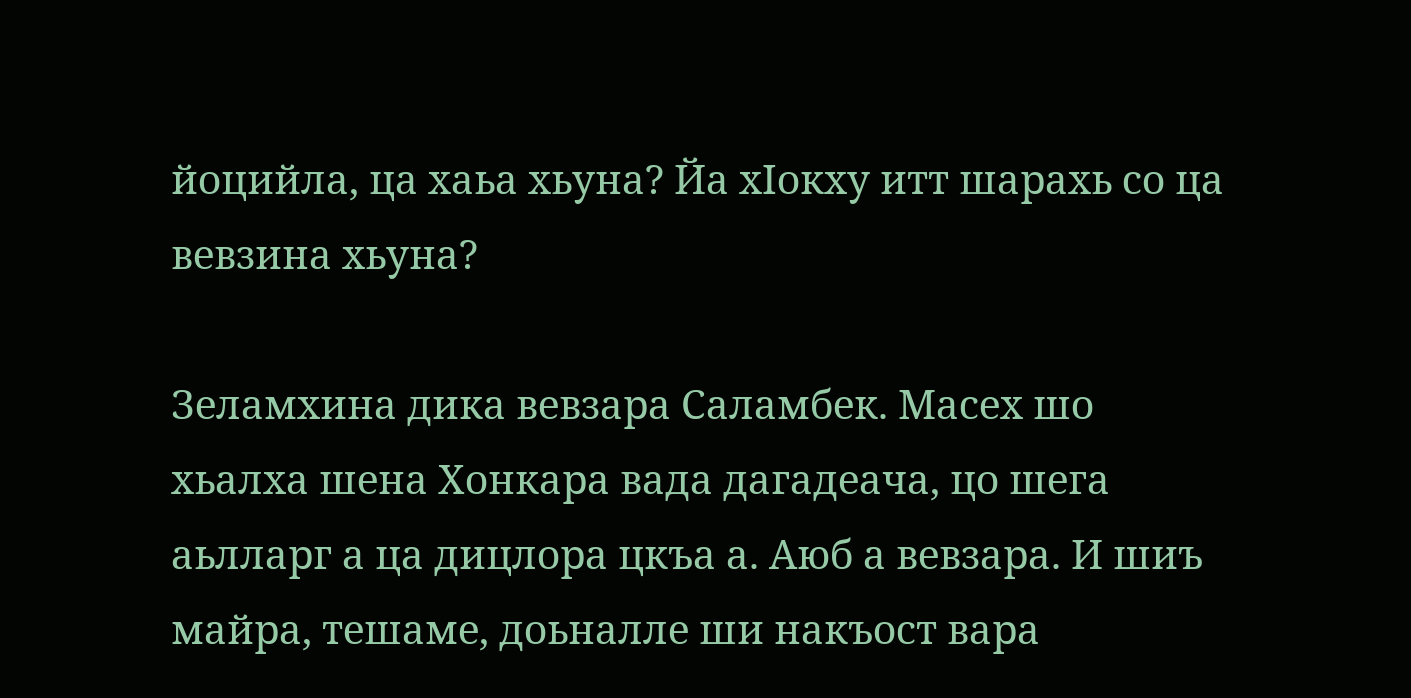йоцийла, ца хаьа хьуна? Йа хIокху итт шарахь со ца вевзина хьуна?

Зеламхина дика вевзара Саламбек. Масех шо хьалха шена Хонкара вада дагадеача, цо шега аьлларг а ца дицлора цкъа а. Аюб а вевзара. И шиъ майра, тешаме, доьналле ши накъост вара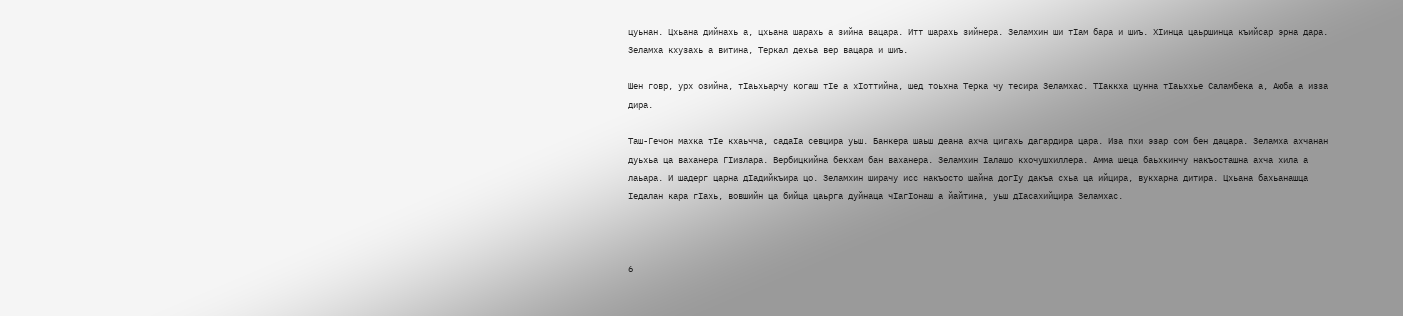цуьнан. Цхьана дийнахь а, цхьана шарахь а зийна вацара. Итт шарахь зийнера. Зеламхин ши тIам бара и шиъ. ХIинца цаьршинца къийсар эрна дара. Зеламха кхузахь а витина, Теркал дехьа вер вацара и шиъ.

Шен говр, урх озийна, тIаьхьарчу когаш тIе а xIоттийна, шед тоьхна Терка чу тесира Зеламхас. ТIаккха цунна тIаьххье Саламбека а, Аюба а изза дира.

Таш-Гечон махка тIе кхаьчча, садаIа севцира уьш. Банкера шаьш деана ахча цигахь дагардира цара. Иза пхи эзар сом бен дацара. Зеламха ахчанан дуьхьа ца ваханера ГIизлара. Вербицкийна бекхам бан ваханера. Зеламхин Iалашо кхочушхиллера. Амма шеца баьхкинчу накъосташна ахча хила а лаьара. И шадерг царна дIадийкъира цо. Зеламхин ширачу исс накъосто шайна догIу дакъа схьа ца ийцира, вукхарна дитира. Цхьана бахьанашца Iедалан кара гIахь, вовшийн ца бийца цаьрга дуйнаца чIагIонаш а йайтина, уьш дIасахийцира Зеламхас.



6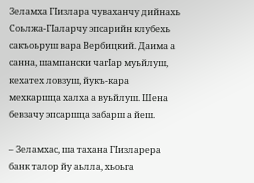Зеламха ГIизлара чуваханчу дийнахь Соьлжа-ГIаларчу эпсарийн клубехь сакъоьруш вара Вербицкий. Дaимa а санна, шампански чагIар муьйлуш, кехатех ловзуш, йукъ-кара мехкаршца халха а вуьйлуш. Шена бевзачу эпсаршца забарш а йеш.

– Зеламхас, ша тахана ГIизларера банк талор йу аьлла, хьоьга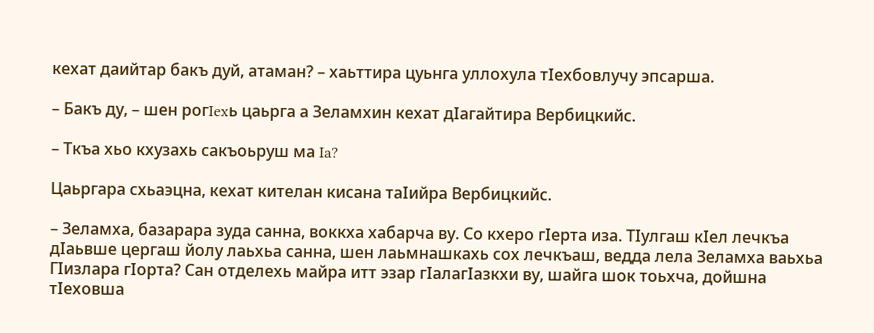кехат даийтар бакъ дуй, атаман? – хаьттира цуьнга уллохула тIехбовлучу эпсарша.

– Бакъ ду, – шен poгIexь цаьрга а Зеламхин кехат дIагайтира Вербицкийс.

– Ткъа хьо кхузахь сакъоьруш ма Ia?

Цаьргара схьаэцна, кехат кителан кисана таIийра Вербицкийс.

– Зеламха, базарара зуда санна, воккха хабарча ву. Со кхеро гIерта иза. ТIулгаш кIел лечкъа дIаьвше цергаш йолу лаьхьа санна, шен лаьмнашкахь сох лечкъаш, ведда лела Зеламха ваьхьа ГIизлара гIорта? Сан отделехь майра итт эзар гIалагIазкхи ву, шайга шок тоьхча, дойшна тIеховша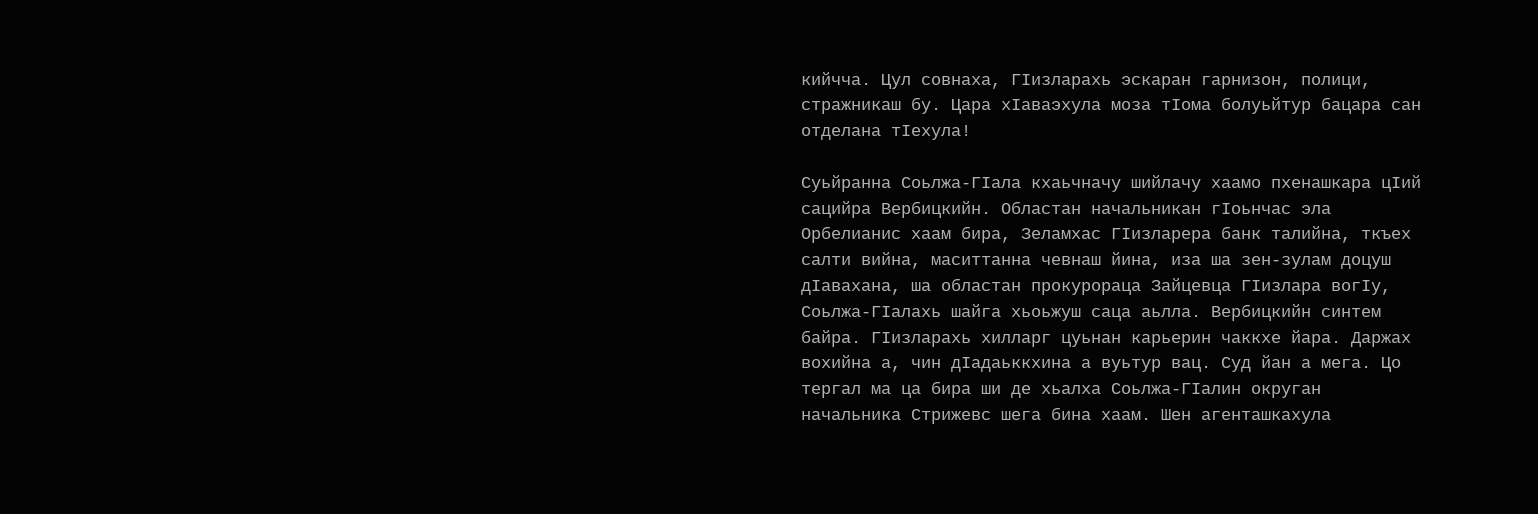кийчча. Цул совнаха, ГIизларахь эскаран гарнизон, полици, стражникаш бу. Цара хIаваэхула моза тIома болуьйтур бацара сан отделана тIехула!

Суьйранна Соьлжа-ГIала кхаьчначу шийлачу хаамо пхенашкара цIий сацийра Вербицкийн. Областан начальникан гIоьнчас эла Орбелианис хаам бира, Зеламхас ГIизларера банк талийна, ткъех салти вийна, маситтанна чевнаш йина, иза ша зен-зулам доцуш дIавахана, ша областан прокурораца Зайцевца ГIизлара вогIу, Соьлжа-ГIалахь шайга хьоьжуш саца аьлла. Вербицкийн синтем байра. ГIизларахь хилларг цуьнан карьерин чаккхе йара. Даржах вохийна а, чин дIадаьккхина а вуьтур вац. Суд йан а мега. Цо тергал ма ца бира ши де хьалха Соьлжа-ГIалин округан начальника Стрижевс шега бина хаам. Шен агенташкахула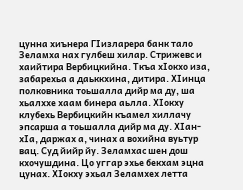цунна хиънера ГIизларера банк тало Зеламха нах гулбеш хилар. Стрижевс и хаийтира Вербицкийна. Ткъа хIокхо иза, забарехьа а даьккхина, дитира. ХIинца полковника тоьшалла дийр ма ду, ша хьалххе хаам бинера аьлла. ХIокху клубехь Вербицкийн къамел хиллачу эпсарша а тоьшалла дийр ма ду. ХIан-хIа, даржах а, чинах а вохийна вуьтур вац. Суд йийр йу. Зеламхас шен дош кхочушдина. Цо уггар эхье бекхам эцна цунах. ХIокху эхьал Зеламхех летта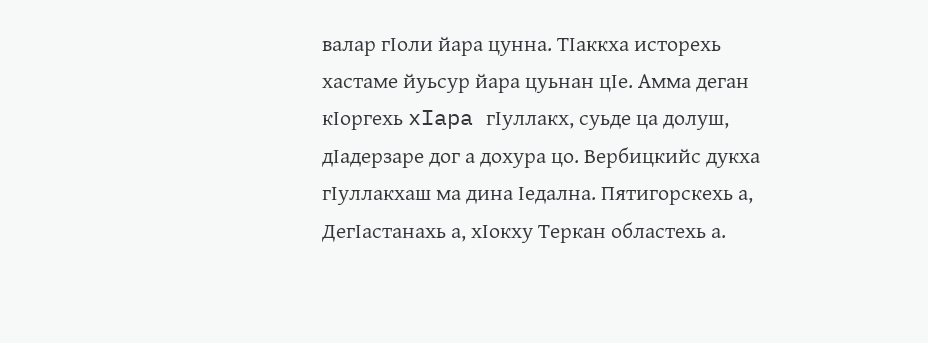валар гIоли йара цунна. ТIаккха исторехь хастаме йуьсур йара цуьнан цIе. Амма деган кIоргехь xIapa гIуллакх, суьде ца долуш, дIадерзаре дог а дохура цо. Вербицкийс дукха гIуллакхаш ма дина Iедална. Пятигорскехь а, ДегIастанахь а, хIокху Теркан областехь а.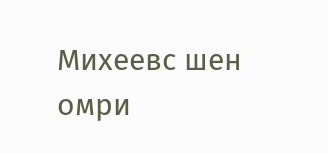Михеевс шен омри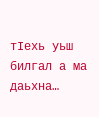тIехь уьш билгал а ма даьхна…